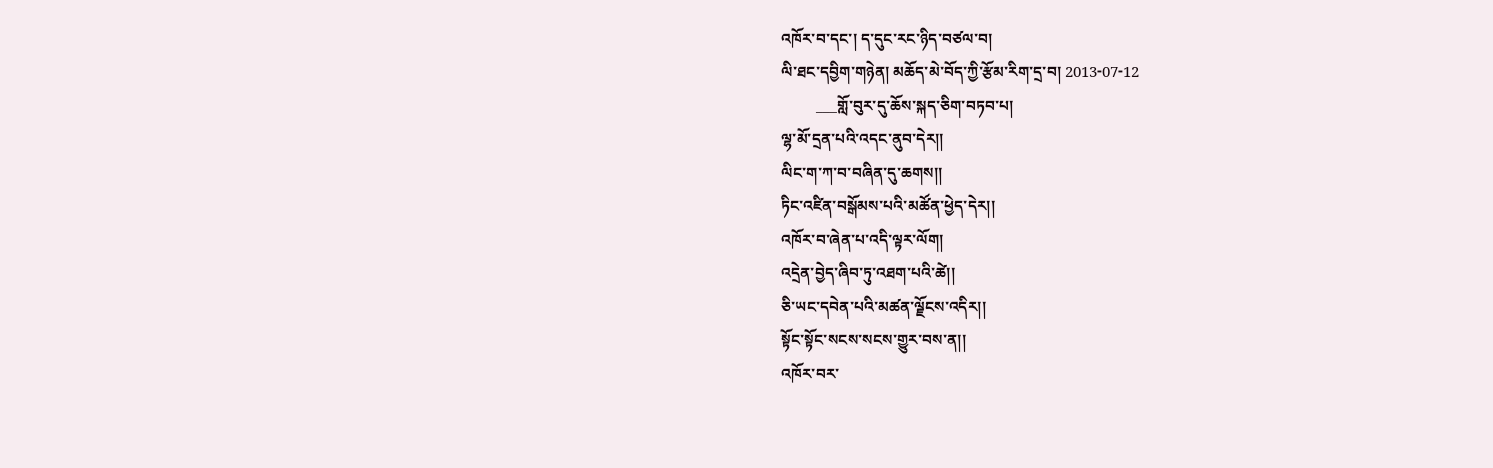འཁོར་བ་དང་། ད་དུང་རང་ཉིད་བཙལ་བ།
ལི་ཐང་དབྱིག་གཉེན། མཆོད་མེ་བོད་ཀྱི་རྩོམ་རིག་དྲ་བ། 2013-07-12
         ___གློ་བུར་དུ་ཆོས་སྐད་ཅིག་བཏབ་པ།
ལྷ་མོ་དྲན་པའི་འདང་ནུབ་དེར།།
ལིང་ག་ཀ་བ་བཞིན་དུ་ཆགས།།
ཏིང་འཛིན་བསྒོམས་པའི་མཚོན་ཕྱེད་དེར།།
འཁོར་བ་ཞེན་པ་འདི་ལྟར་ལོག།
འདྲེན་བྱེད་ཞིབ་ཏུ་འཐག་པའི་ཚེ།།
ཅི་ཡང་དབེན་པའི་མཚན་ལྗོངས་འདིར།།
སྟོང་སྟོང་སངས་སངས་གྱུར་བས་ན།།
འཁོར་བར་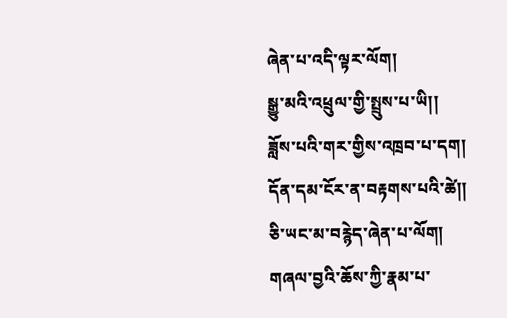ཞེན་པ་འདི་ལྟར་ལོག།
སྒྱུ་མའི་འཕྲུལ་གྱི་སྤྲུས་པ་ཡི།།
ཟློས་པའི་གར་གྱིས་འཁྲབ་པ་དག།
དོན་དམ་ངོར་ན་བརྟགས་པའི་ཚེ།།
ཅི་ཡང་མ་བརྙེད་ཞེན་པ་ལོག།
གཞལ་བྱའི་ཆོས་ཀྱི་རྣམ་པ་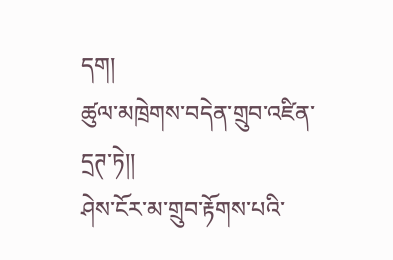དག།
ཚུལ་མཁྲེགས་བདེན་གྲུབ་འཛིན་དྲཊ་ཏེ།།
ཤེས་ངོར་མ་གྲུབ་རྟོགས་པའི་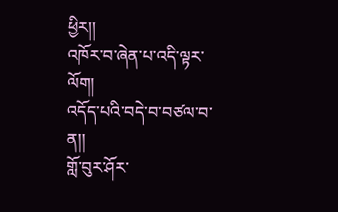ཕྱིར།།
འཁོར་བ་ཞེན་པ་འདི་ལྟར་ལོག།
འདོད་པའི་བདེ་བ་བཙལ་བ་ན།།
གློ་བུར་ཤོར་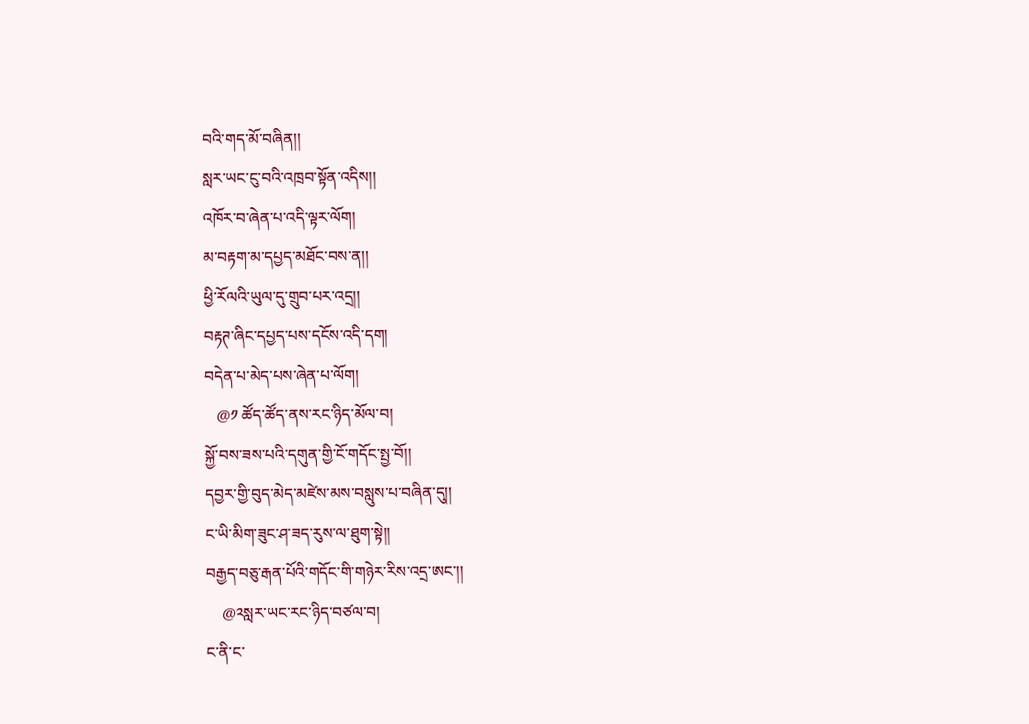བའི་གད་མོ་བཞིན།།
སླར་ཡང་ངུ་བའི་འཁྲབ་སྟོན་འདིས།།
འཁོར་བ་ཞེན་པ་འདི་ལྟར་ལོག།
མ་བརྟག་མ་དཔྱད་མཐོང་བས་ན།།
ཕྱི་རོལའི་ཡུལ་དུ་གྲུབ་པར་འདྲ།།
བརྟཊ་ཞིང་དཔྱད་པས་དངོས་འདི་དག།
བདེན་པ་མེད་པས་ཞེན་པ་ལོག།
   @༡ ཚོད་ཚོད་ནས་རང་ཉིད་མོལ་བ།
སྐྱོ་བས་ཟས་པའི་དགུན་གྱི་ངོ་གདོང་སྤྱ་བོ།།
དབྱར་གྱི་བུད་མེད་མཛེས་མས་བསླུས་པ་བཞིན་དུ།།
ང་ཡི་མིག་ཟུང་ཤ་ཟད་རུས་ལ་ཐུག་སྟེ།།
བརྒྱད་བཅུ་རྒན་པོའི་གདོང་གི་གཉེར་རིས་འདྲ་ཨང་།།
    @༢སླར་ཡང་རང་ཉིད་བཙལ་བ།
ང་ནི་ང་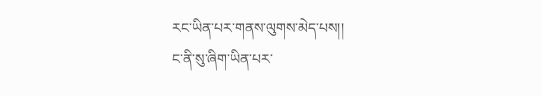རང་ཡིན་པར་གནས་ལུགས་མེད་པས།།
ང་ནི་སུ་ཞིག་ཡིན་པར་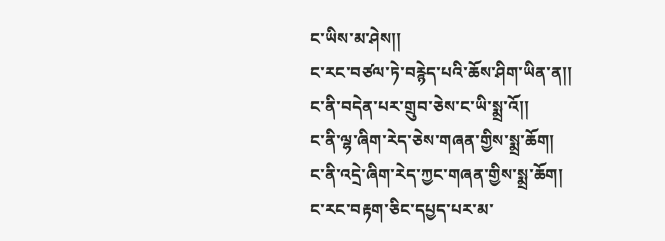ང་ཡིས་མ་ཤེས།།
ང་རང་བཙལ་ཏེ་བརྙེད་པའི་ཆོས་ཤིག་ཡིན་ན།།
ང་ནི་བདེན་པར་གྲུབ་ཅེས་ང་ཡི་སྨྲ་འོ།།
ང་ནི་ལྷ་ཞིག་རེད་ཅེས་གཞན་གྱིས་སྨྲ་ཆོག།
ང་ནི་འདྲེ་ཞིག་རེད་ཀྱང་གཞན་གྱིས་སྨྲ་ཆོག།
ང་རང་བརྟག་ཅིང་དཔྱད་པར་མ་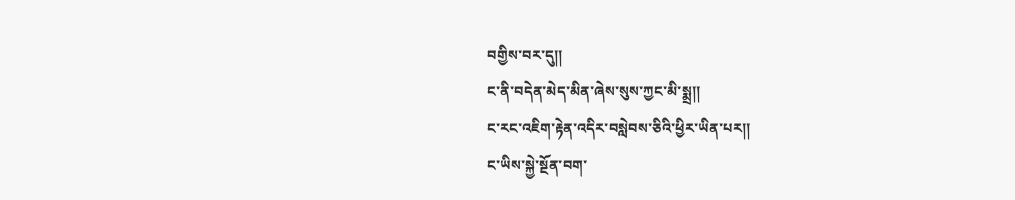བགྱིས་བར་དུ།།
ང་ནི་བདེན་མེད་མིན་ཞེས་སུས་ཀྱང་མི་སྨྲ།།
ང་རང་འཇིག་རྟེན་འདིར་བསླེབས་ཅིའི་ཕྱིར་ཡིན་པར།།
ང་ཡིས་སྐྱེ་སྔོན་བག་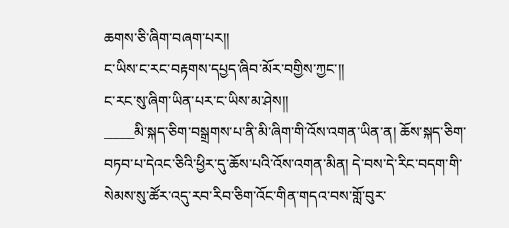ཆགས་ཅི་ཞིག་བཞག་པར།།
ང་ཡིས་ང་རང་བརྟགས་དཔྱད་ཞིབ་མོར་བགྱིས་ཀྱང་།།
ང་རང་སུ་ཞིག་ཡིན་པར་ང་ཡིས་མ་ཤེས།།
_____མི་སྐད་ཅིག་བསྒྲགས་པ་ནི་མི་ཞིག་གི་འོས་འགན་ཡིན་ན། ཆོས་སྐད་ཅིག་བཏབ་པ་དེའང་ཅིའི་ཕྱིར་དུ་ཆོས་པའི་འོས་འགན་མིན། དེ་བས་དེ་རིང་བདག་གི་སེམས་སུ་ཚོར་འདུ་རབ་རིབ་ཅིག་འོང་གིན་གདའ་བས་གློ་བུར་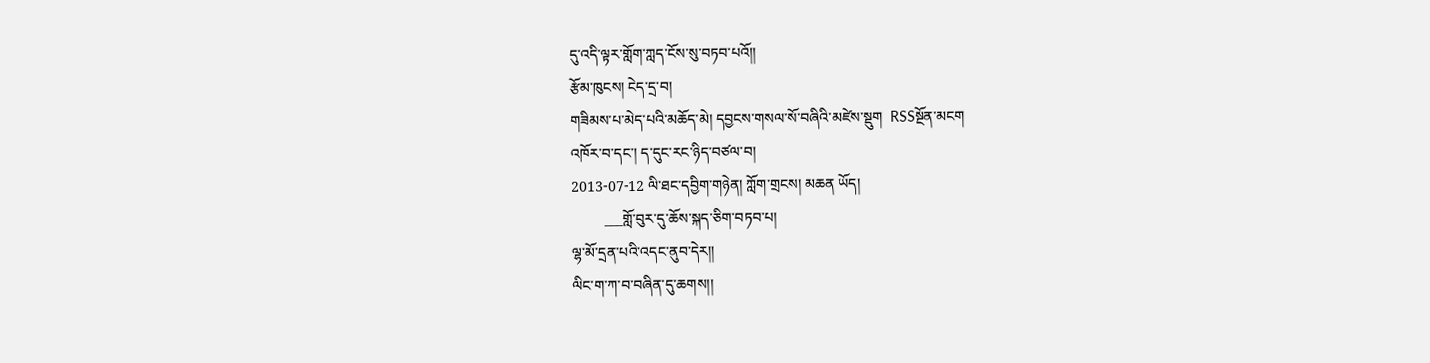དུ་འདི་ལྟར་གློག་ཀླད་ངོས་སུ་བཏབ་པའོ།།
རྩོམ་ཁུངས། ངེད་དྲ་བ།
གཟིམས་པ་མེད་པའི་མཆོད་མེ། དབྱངས་གསལ་སོ་བཞིའི་མཛེས་སྡུག  RSSསྔོན་མངག
འཁོར་བ་དང་། ད་དུང་རང་ཉིད་བཙལ་བ།
2013-07-12 ལི་ཐང་དབྱིག་གཉེན། ཀློག་གྲངས། མཆན ཡོད།
         ___གློ་བུར་དུ་ཆོས་སྐད་ཅིག་བཏབ་པ།
ལྷ་མོ་དྲན་པའི་འདང་ནུབ་དེར།།
ལིང་ག་ཀ་བ་བཞིན་དུ་ཆགས།།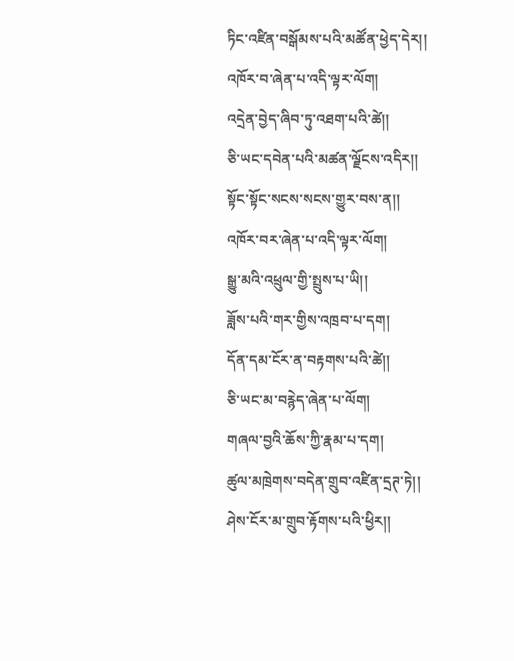ཏིང་འཛིན་བསྒོམས་པའི་མཚོན་ཕྱེད་དེར།།
འཁོར་བ་ཞེན་པ་འདི་ལྟར་ལོག།
འདྲེན་བྱེད་ཞིབ་ཏུ་འཐག་པའི་ཚེ།།
ཅི་ཡང་དབེན་པའི་མཚན་ལྗོངས་འདིར།།
སྟོང་སྟོང་སངས་སངས་གྱུར་བས་ན།།
འཁོར་བར་ཞེན་པ་འདི་ལྟར་ལོག།
སྒྱུ་མའི་འཕྲུལ་གྱི་སྤྲུས་པ་ཡི།།
ཟློས་པའི་གར་གྱིས་འཁྲབ་པ་དག།
དོན་དམ་ངོར་ན་བརྟགས་པའི་ཚེ།།
ཅི་ཡང་མ་བརྙེད་ཞེན་པ་ལོག།
གཞལ་བྱའི་ཆོས་ཀྱི་རྣམ་པ་དག།
ཚུལ་མཁྲེགས་བདེན་གྲུབ་འཛིན་དྲཊ་ཏེ།།
ཤེས་ངོར་མ་གྲུབ་རྟོགས་པའི་ཕྱིར།།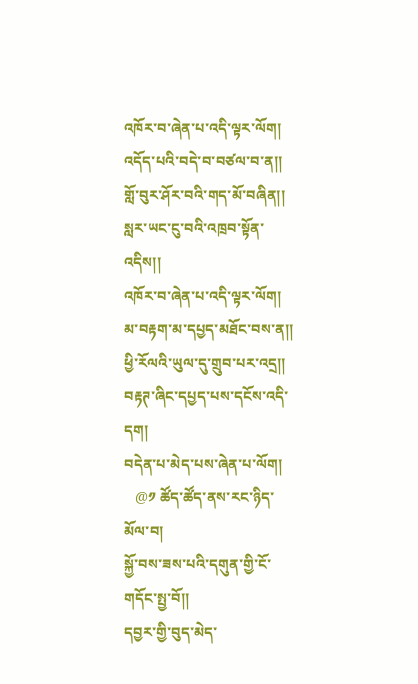འཁོར་བ་ཞེན་པ་འདི་ལྟར་ལོག།
འདོད་པའི་བདེ་བ་བཙལ་བ་ན།།
གློ་བུར་ཤོར་བའི་གད་མོ་བཞིན།།
སླར་ཡང་ངུ་བའི་འཁྲབ་སྟོན་འདིས།།
འཁོར་བ་ཞེན་པ་འདི་ལྟར་ལོག།
མ་བརྟག་མ་དཔྱད་མཐོང་བས་ན།།
ཕྱི་རོལའི་ཡུལ་དུ་གྲུབ་པར་འདྲ།།
བརྟཊ་ཞིང་དཔྱད་པས་དངོས་འདི་དག།
བདེན་པ་མེད་པས་ཞེན་པ་ལོག།
   @༡ ཚོད་ཚོད་ནས་རང་ཉིད་མོལ་བ།
སྐྱོ་བས་ཟས་པའི་དགུན་གྱི་ངོ་གདོང་སྤྱ་བོ།།
དབྱར་གྱི་བུད་མེད་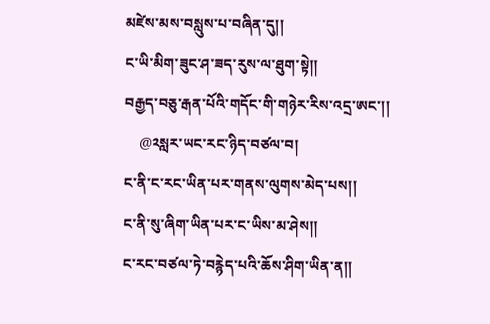མཛེས་མས་བསླུས་པ་བཞིན་དུ།།
ང་ཡི་མིག་ཟུང་ཤ་ཟད་རུས་ལ་ཐུག་སྟེ།།
བརྒྱད་བཅུ་རྒན་པོའི་གདོང་གི་གཉེར་རིས་འདྲ་ཨང་།།
    @༢སླར་ཡང་རང་ཉིད་བཙལ་བ།
ང་ནི་ང་རང་ཡིན་པར་གནས་ལུགས་མེད་པས།།
ང་ནི་སུ་ཞིག་ཡིན་པར་ང་ཡིས་མ་ཤེས།།
ང་རང་བཙལ་ཏེ་བརྙེད་པའི་ཆོས་ཤིག་ཡིན་ན།།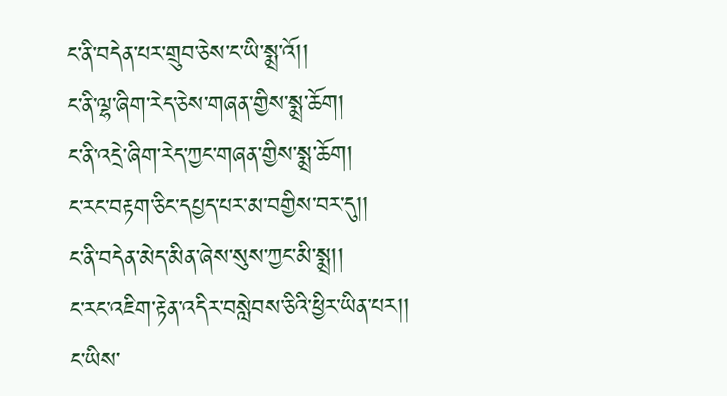ང་ནི་བདེན་པར་གྲུབ་ཅེས་ང་ཡི་སྨྲ་འོ།།
ང་ནི་ལྷ་ཞིག་རེད་ཅེས་གཞན་གྱིས་སྨྲ་ཆོག།
ང་ནི་འདྲེ་ཞིག་རེད་ཀྱང་གཞན་གྱིས་སྨྲ་ཆོག།
ང་རང་བརྟག་ཅིང་དཔྱད་པར་མ་བགྱིས་བར་དུ།།
ང་ནི་བདེན་མེད་མིན་ཞེས་སུས་ཀྱང་མི་སྨྲ།།
ང་རང་འཇིག་རྟེན་འདིར་བསླེབས་ཅིའི་ཕྱིར་ཡིན་པར།།
ང་ཡིས་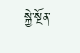སྐྱེ་སྔོན་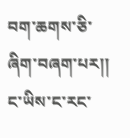བག་ཆགས་ཅི་ཞིག་བཞག་པར།།
ང་ཡིས་ང་རང་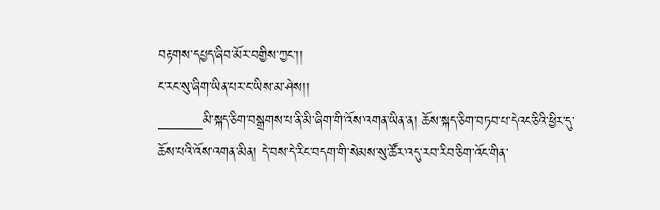བརྟགས་དཔྱད་ཞིབ་མོར་བགྱིས་ཀྱང་།།
ང་རང་སུ་ཞིག་ཡིན་པར་ང་ཡིས་མ་ཤེས།།
_____མི་སྐད་ཅིག་བསྒྲགས་པ་ནི་མི་ཞིག་གི་འོས་འགན་ཡིན་ན། ཆོས་སྐད་ཅིག་བཏབ་པ་དེའང་ཅིའི་ཕྱིར་དུ་ཆོས་པའི་འོས་འགན་མིན། དེ་བས་དེ་རིང་བདག་གི་སེམས་སུ་ཚོར་འདུ་རབ་རིབ་ཅིག་འོང་གིན་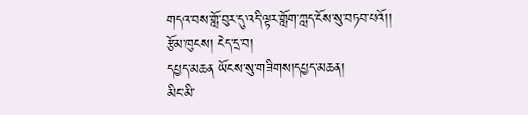གདའ་བས་གློ་བུར་དུ་འདི་ལྟར་གློག་ཀླད་ངོས་སུ་བཏབ་པའོ།།
རྩོམ་ཁུངས། ངེད་དྲ་བ།
དཔྱད་མཆན ཡོངས་སུ་གཟིགས།དཔྱད་མཆན།
མིང་མི་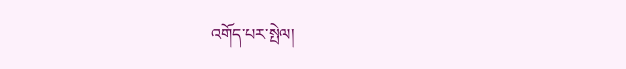འགོད་པར་སྤེལ།